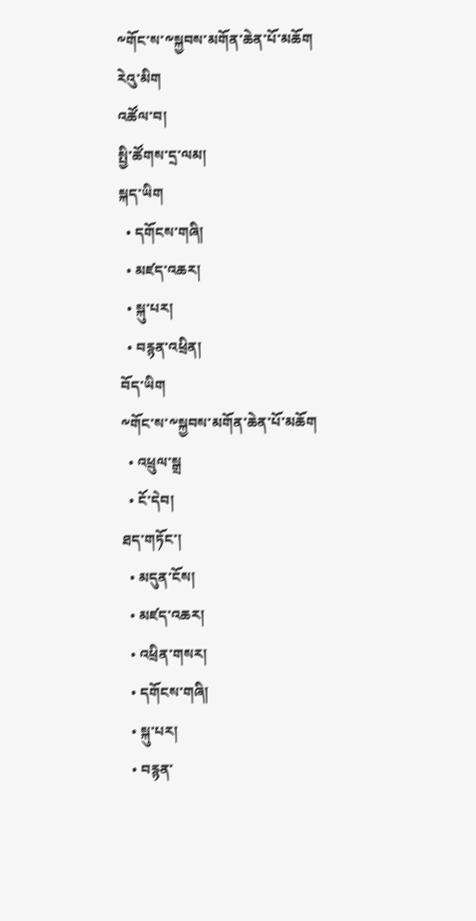༸གོང་ས་༸སྐྱབས་མགོན་ཆེན་པོ་མཆོག
རེའུ་མིག
འཚོལ་བ།
སྤྱི་ཚོགས་དྲ་ལམ།
སྐད་ཡིག
  • དགོངས་གཞི།
  • མཛད་འཆར།
  • སྐུ་པར།
  • བརྙན་འཕྲིན།
བོད་ཡིག
༸གོང་ས་༸སྐྱབས་མགོན་ཆེན་པོ་མཆོག
  • འཕྲུལ་སྒྲ
  • ངོ་དེབ།
ཐད་གཏོང་།
  • མདུན་ངོས།
  • མཛད་འཆར།
  • འཕྲིན་གསར།
  • དགོངས་གཞི།
  • སྐུ་པར།
  • བརྙན་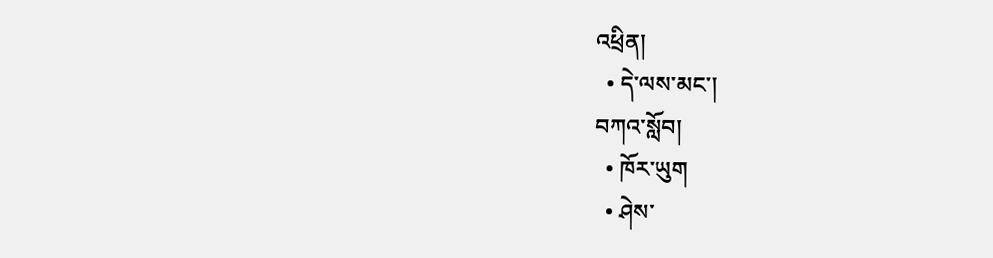འཕྲིན།
  • དེ་ལས་མང་།
བཀའ་སློབ།
  • ཁོར་ཡུག
  • ཤེས་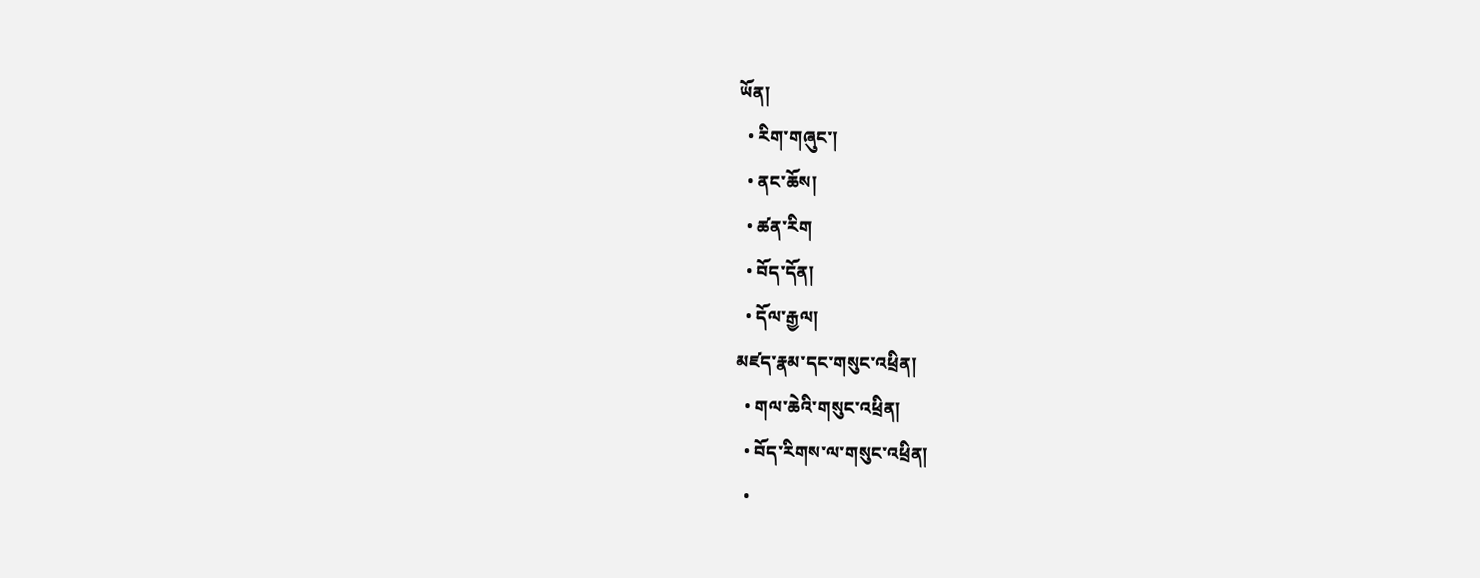ཡོན།
  • རིག་གཞུང་།
  • ནང་ཆོས།
  • ཚན་རིག
  • བོད་དོན།
  • དོལ་རྒྱལ།
མཛད་རྣམ་དང་གསུང་འཕྲིན།
  • གལ་ཆེའི་གསུང་འཕྲིན།
  • བོད་རིགས་ལ་གསུང་འཕྲིན།
  •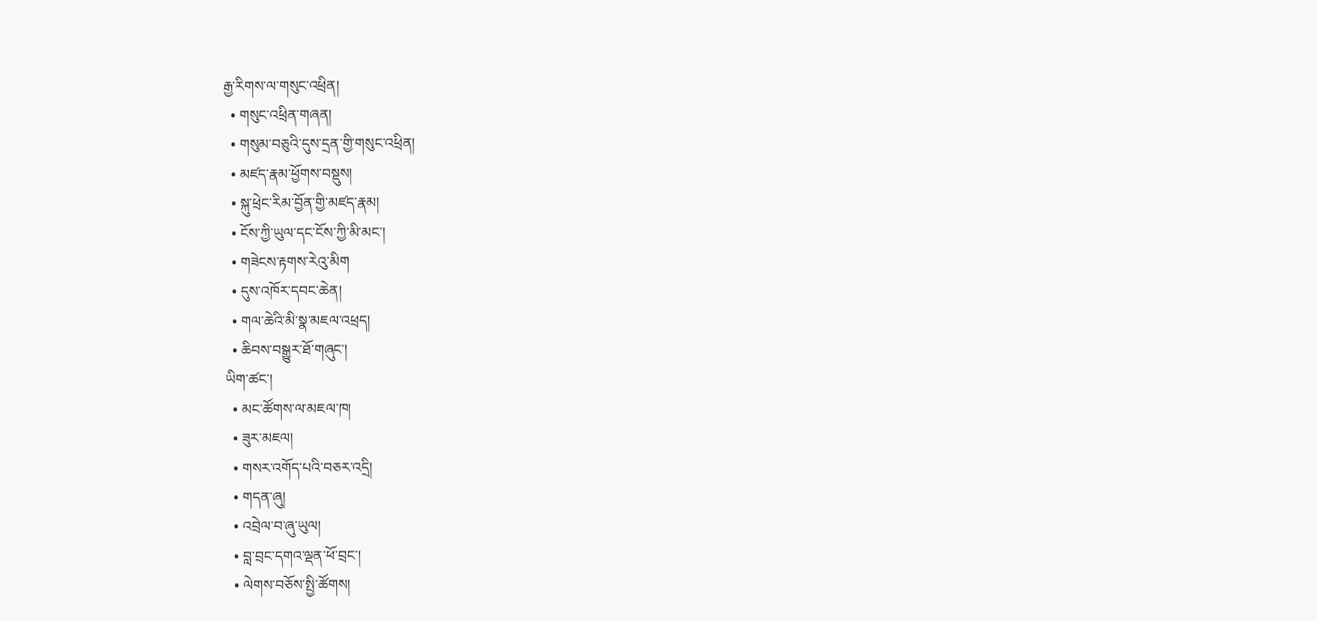རྒྱ་རིགས་ལ་གསུང་འཕྲིན།
  • གསུང་འཕྲིན་གཞན།
  • གསུམ་བཅུའི་དུས་དྲན་གྱི་གསུང་འཕྲིན།
  • མཛད་རྣམ་ཕྱོགས་བསྡུས།
  • སྐུ་ཕྲེང་རིམ་བྱོན་གྱི་མཛད་རྣམ།
  • ངོས་ཀྱི་ཡུལ་དང་ངོས་ཀྱི་མི་མང་།
  • གཟེངས་རྟགས་རེའུ་མིག
  • དུས་འཁོར་དབང་ཆེན།
  • གལ་ཆེའི་མི་སྣ་མཇལ་འཕྲད།
  • ཆིབས་བསྒྱུར་ཐོ་གཞུང་།
ཡིག་ཚང་།
  • མང་ཚོགས་ལ་མཇལ་ཁ།
  • ཟུར་མཇལ།
  • གསར་འགོད་པའི་བཅར་འདྲི།
  • གདན་ཞུ།
  • འབྲེལ་བ་ཞུ་ཡུལ།
  • བླ་བྲང་དགའ་ལྡན་ཕོ་བྲང་།
  • ལེགས་བཅོས་སྤྱི་ཚོགས།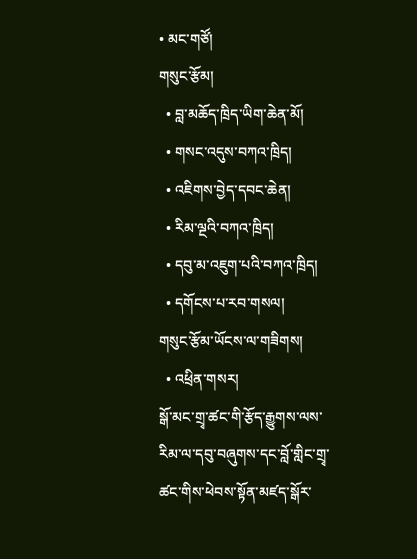• མང་གཙོ།
གསུང་རྩོམ།
  • བླ་མཆོད་ཁྲིད་ཡིག་ཆེན་མོ།
  • གསང་འདུས་བཀའ་ཁྲིད།
  • འཇིགས་བྱེད་དབང་ཆེན།
  • རིམ་ལྔའི་བཀའ་ཁྲིད།
  • དབུ་མ་འཇུག་པའི་བཀའ་ཁྲིད།
  • དགོངས་པ་རབ་གསལ།
གསུང་རྩོམ་ཡོངས་ལ་གཟིགས།
  • འཕྲིན་གསར།
སྒོ་མང་གྲྭ་ཚང་གི་རྩོད་རྒྱུགས་ལས་རིམ་ལ་དབུ་བཞུགས་དང་བློ་གླིང་གྲྭ་ཚང་གིས་ཕེབས་སྟོན་མཛད་སྒོར་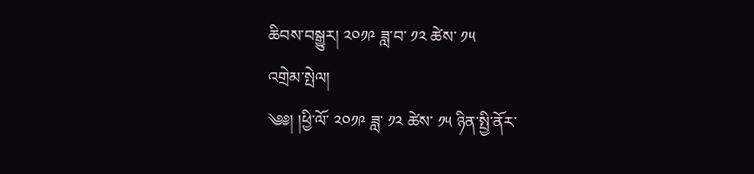ཆིབས་བསྒྱུར། ༢༠༡༩ ཟླ་བ་ ༡༢ ཚེས་ ༡༥
འགྲེམ་སྤེལ།
༄༅། །ཕྱི་ལོ་ ༢༠༡༩ ཟླ་ ༡༢ ཚེས་ ༡༥ ཉིན་སྤྱི་ནོར་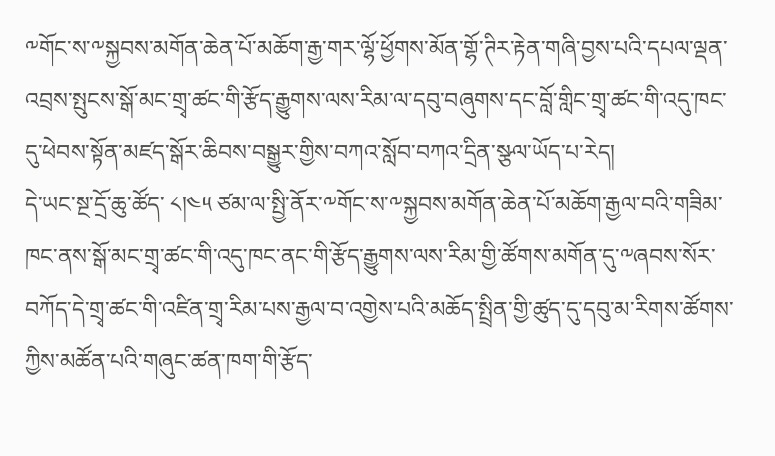༸གོང་ས་༸སྐྱབས་མགོན་ཆེན་པོ་མཆོག་རྒྱ་གར་ལྷོ་ཕྱོགས་མོན་གྷོ་ཊིར་རྟེན་གཞི་བྱས་པའི་དཔལ་ལྡན་འབྲས་སྤུངས་སྒོ་མང་གྲྭ་ཚང་གི་རྩོད་རྒྱུགས་ལས་རིམ་ལ་དབུ་བཞུགས་དང་བློ་གླིང་གྲྭ་ཚང་གི་འདུ་ཁང་དུ་ཕེབས་སྟོན་མཛད་སྒོར་ཆིབས་བསྒྱུར་གྱིས་བཀའ་སློབ་བཀའ་དྲིན་སྩལ་ཡོད་པ་རེད།
དེ་ཡང་སྔ་དྲོ་ཆུ་ཚོད་ ༨།༤༥ ཙམ་ལ་སྤྱི་ནོར་༸གོང་ས་༸སྐྱབས་མགོན་ཆེན་པོ་མཆོག་རྒྱལ་བའི་གཟིམ་ཁང་ནས་སྒོ་མང་གྲྭ་ཚང་གི་འདུ་ཁང་ནང་གི་རྩོད་རྒྱུགས་ལས་རིམ་གྱི་ཚོགས་མགོན་དུ་༸ཞབས་སོར་བཀོད་དེ་གྲྭ་ཚང་གི་འཛིན་གྲྭ་རིམ་པས་རྒྱལ་བ་འགྱེས་པའི་མཆོད་སྤྲིན་གྱི་ཚུད་དུ་དབུ་མ་རིགས་ཚོགས་ཀྱིས་མཚོན་པའི་གཞུང་ཚན་ཁག་གི་རྩོད་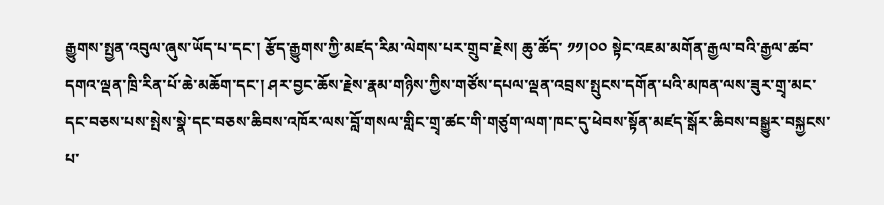རྒྱུགས་སྤྱན་འབུལ་ཞུས་ཡོད་པ་དང་། རྩོད་རྒྱུགས་ཀྱི་མཛད་རིམ་ལེགས་པར་གྲུབ་རྗེས། ཆུ་ཚོད་ ༡༡།༠༠ སྟེང་འཇམ་མགོན་རྒྱལ་བའི་རྒྱལ་ཚབ་དགའ་ལྡན་ཁྲི་རིན་པོ་ཆེ་མཆོག་དང་། ཤར་བྱང་ཆོས་རྗེས་རྣམ་གཉིས་ཀྱིས་གཙོས་དཔལ་ལྡན་འབྲས་སྤུངས་དགོན་པའི་མཁན་ལས་ཟུར་གྲྭ་མང་དང་བཅས་པས་སྤེས་སྣེ་དང་བཅས་ཆིབས་འཁོར་ལས་བློ་གསལ་གླིང་གྲྭ་ཚང་གི་གཙུག་ལག་ཁང་དུ་ཕེབས་སྟོན་མཛད་སྒོར་ཆིབས་བསྒྱུར་བསྐྱངས་པ་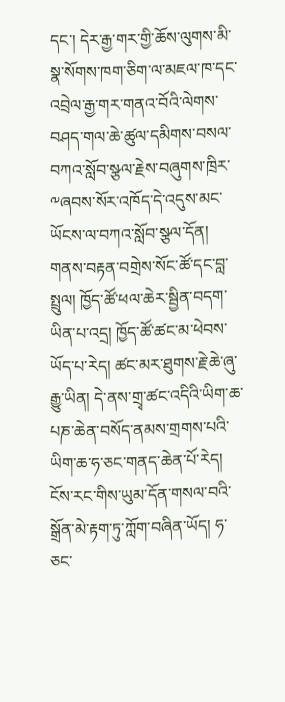དང་། དེར་རྒྱ་གར་གྱི་ཆོས་ལུགས་མི་སྣ་སོགས་ཁག་ཅིག་ལ་མཇལ་ཁ་དང་འབྲེལ་རྒྱ་གར་གནའ་བོའི་ལེགས་བཤད་གལ་ཆེ་ཚུལ་དམིགས་བསལ་བཀའ་སློབ་སྩལ་རྗེས་བཞུགས་ཁྲིར་༸ཞབས་སོར་འཁོད་དེ་འདུས་མང་ཡོངས་ལ་བཀའ་སློབ་སྩལ་དོན།
གནས་བརྟན་བགྲེས་སོང་ཚོ་དང་བླ་སྤྲུལ། ཁྱོད་ཚོ་ཕལ་ཆེར་སྦྱིན་བདག་ཡིན་པ་འདྲ། ཁྱོད་ཚོ་ཚང་མ་ཕེབས་ཡོད་པ་རེད། ཚང་མར་ཐུགས་རྗེ་ཆེ་ཞུ་རྒྱུ་ཡིན། དེ་ནས་གྲྭ་ཚང་འདིའི་ཡིག་ཆ་པཎ་ཆེན་བསོད་ནམས་གྲགས་པའི་ཡིག་ཆ་ཧ་ཅང་གནད་ཆེན་པོ་རེད། ངོས་རང་གིས་ཡུམ་དོན་གསལ་བའི་སྒྲོན་མེ་རྟག་ཏུ་ཀློག་བཞིན་ཡོད། ཧ་ཅང་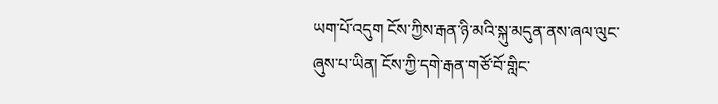ཡག་པོ་འདུག ངོས་ཀྱིས་རྒན་ཉི་མའི་སྐུ་མདུན་ནས་ཞལ་ལུང་ཞུས་པ་ཡིན། ངོས་ཀྱི་དགེ་རྒན་གཙོ་བོ་གླིང་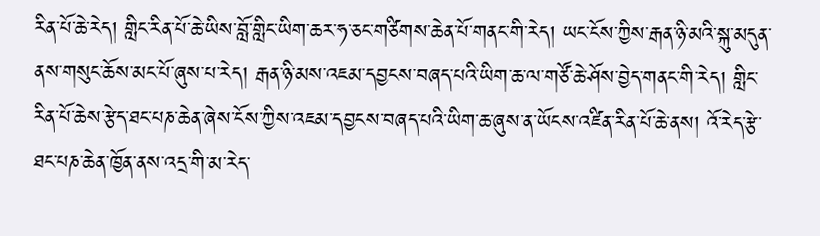རིན་པོ་ཆེ་རེད། གླིང་རིན་པོ་ཆེ་ཡིས་བློ་གླིང་ཡིག་ཆར་ཧ་ཅང་གཙིགས་ཆེན་པོ་གནང་གི་རེད། ཡང་ངོས་ཀྱིས་རྒན་ཉི་མའི་སྐུ་མདུན་ནས་གསུང་ཆོས་མང་པོ་ཞུས་པ་རེད། རྒན་ཉི་མས་འཇམ་དབྱངས་བཞད་པའི་ཡིག་ཆ་ལ་གཙོ་ཆེ་ཤོས་བྱེད་གནང་གི་རེད། གླིང་རིན་པོ་ཆེས་རྩེད་ཐང་པཎ་ཆེན་ཞེས་ངོས་ཀྱིས་འཇམ་དབྱངས་བཞད་པའི་ཡིག་ཆ་ཞུས་ན་ཡོངས་འཛིན་རིན་པོ་ཆེ་ནས། འོ་རེད་རྩེ་ཐང་པཎ་ཆེན་ཁྱོན་ནས་འདྲ་གི་མ་རེད་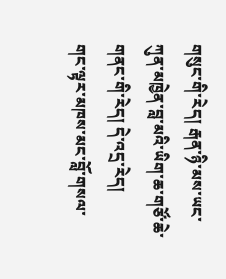གསུང་གི་རེད། རྒན་ཉི་མས་ཡང་ཀུན་མཁྱེན་བླ་མའི་ཡིག་ཆ་གཙོ་ཆེ་གནང་གི་རེད། དེ་འདྲ་རེད།
གང་ལྟར་མཁས་མང་བློ་གསལ་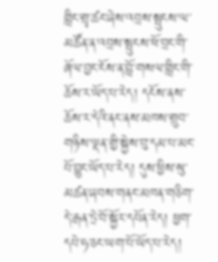གླིང་གྲྭ་ཚང་ཞེས་འབྲས་སྤུངས་ལ་མཚོན་ན་འབྲས་སྤུངས་ཕོ་བྲང་གི་ཞོལ་བྱང་ངོས་ན་བློ་གསལ་གླིང་གི་ཆོས་ར་ཡོད་པ་རེད། དངོས་ནས་ཆོས་ར་དེའི་ནང་ནས་མཁས་གྲུབ་གཉིས་ལྡན་གྱི་སྐྱེས་བུ་དམ་པ་མང་པོ་བྱུང་ཡོད་པ་རེད། དུས་ཕྱིས་སུ་མཚན་ཞབས་གནང་མཁན་གཅིག་དེ་རྒན་ཏྲེ་བོ་སྐྱོར་དཔོན་རེད། ཕྱག་དཔེ་ཧ་ཅང་ཡག་པོ་ཡོད་པ་རེད།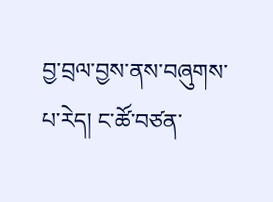བྱ་བྲལ་བྱས་ནས་བཞུགས་པ་རེད། ང་ཚོ་བཙན་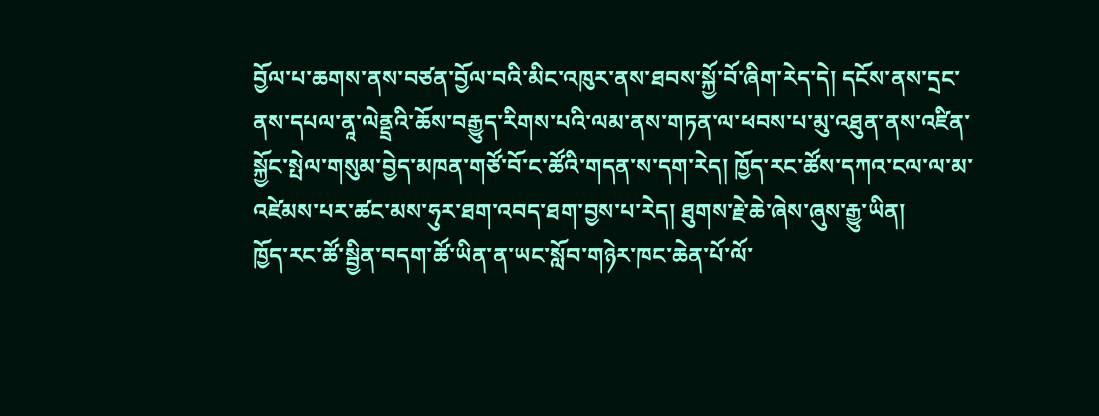བྱོལ་པ་ཆགས་ནས་བཙན་བྱོལ་བའི་མིང་འཁུར་ནས་ཐབས་སྐྱོ་བོ་ཞིག་རེད་དེ། དངོས་ནས་དྲང་ནས་དཔལ་ནཱ་ལེནྡྲའི་ཆོས་བརྒྱུད་རིགས་པའི་ལམ་ནས་གཏན་ལ་ཕབས་པ་མུ་འཐུན་ནས་འཛིན་སྐྱོང་སྤེལ་གསུམ་བྱེད་མཁན་གཙོ་བོ་ང་ཚོའི་གདན་ས་དག་རེད། ཁྱོད་རང་ཚོས་དཀའ་ངལ་ལ་མ་འཛེམས་པར་ཚང་མས་ཧུར་ཐག་འབད་ཐག་བྱས་པ་རེད། ཐུགས་རྗེ་ཆེ་ཞེས་ཞུས་རྒྱུ་ཡིན།
ཁྱོད་རང་ཚོ་སྦྱིན་བདག་ཚོ་ཡིན་ན་ཡང་སློབ་གཉེར་ཁང་ཆེན་པོ་ལོ་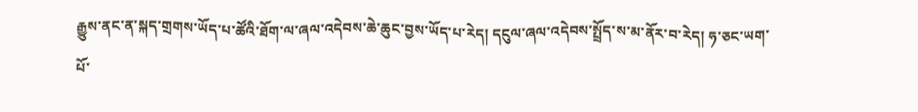རྒྱུས་ནང་ན་སྐད་གྲགས་ཡོད་པ་ཚོའི་ཐོག་ལ་ཞལ་འདེབས་ཆེ་ཆུང་བྱས་ཡོད་པ་རེད། དངུལ་ཞལ་འདེབས་སྤྲོད་ས་མ་ནོར་བ་རེད། ཧ་ཅང་ཡག་པོ་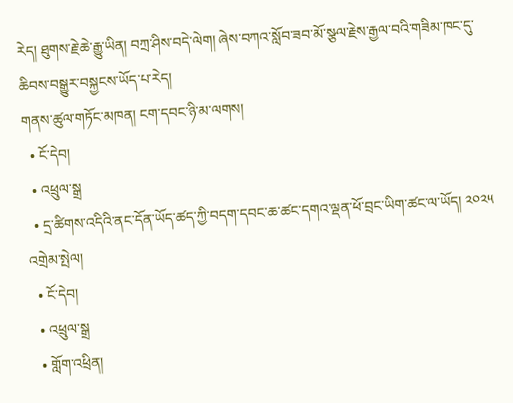རེད། ཐུགས་རྗེ་ཆེ་རྒྱུ་ཡིན། བཀྲ་ཤིས་བདེ་ལེག། ཞེས་བཀའ་སློབ་ཟབ་མོ་སྩལ་རྗེས་རྒྱལ་བའི་གཟིམ་ཁང་དུ་ཆིབས་བསྒྱུར་བསྐྱངས་ཡོད་པ་རེད།
གནས་ཚུལ་གཏོང་མཁན། ངག་དབང་ཉི་མ་ལགས།
  • ངོ་དེབ།
  • འཕྲུལ་སྒྲ
  • དྲ་ཚིགས་འདིའི་ནང་དོན་ཡོད་ཚད་ཀྱི་བདག་དབང་ཆ་ཚང་དགའ་ལྡན་ཕོ་བྲང་ཡིག་ཚང་ལ་ཡོད། ༢༠༢༥
འགྲེམ་སྤེལ།
  • ངོ་དེབ།
  • འཕྲུལ་སྒྲ
  • གློག་འཕྲིན།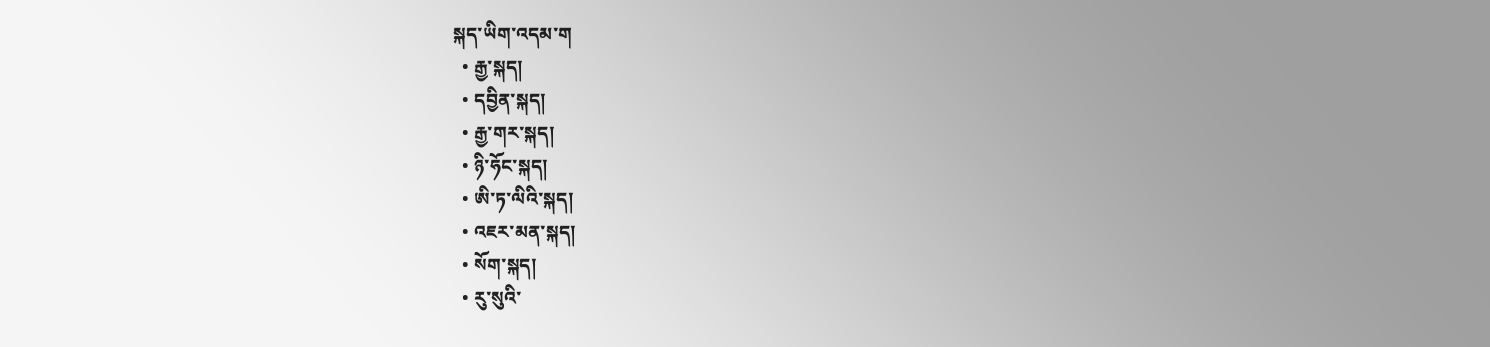སྐད་ཡིག་འདམ་ག
  • རྒྱ་སྐད།
  • དབྱིན་སྐད།
  • རྒྱ་གར་སྐད།
  • ཉི་ཧོང་སྐད།
  • ཨི་ཏ་ལིའི་སྐད།
  • འཇར་མན་སྐད།
  • སོག་སྐད།
  • རུ་སུའི་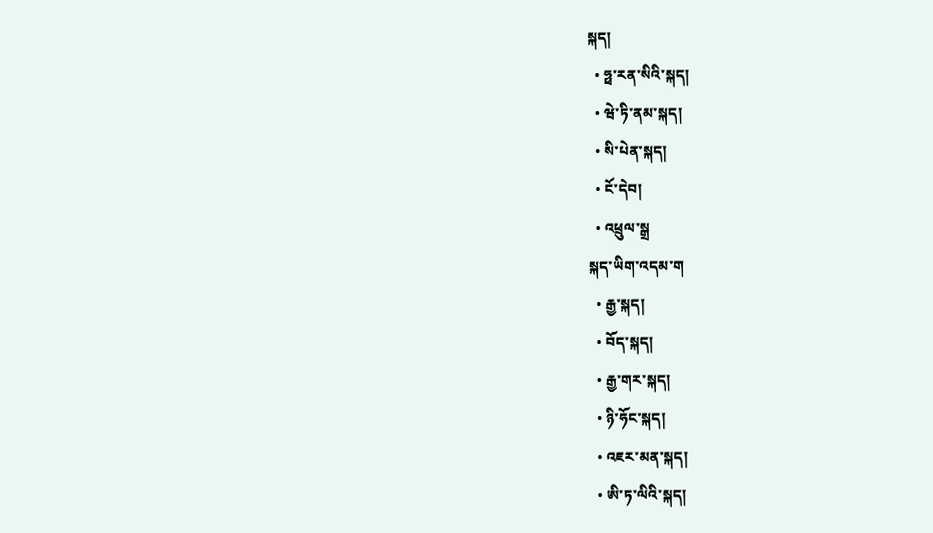སྐད།
  • ཧྥ་རན་སིའི་སྐད།
  • ཝེ་ཏི་ནམ་སྐད།
  • སི་པེན་སྐད།
  • ངོ་དེབ།
  • འཕྲུལ་སྒྲ
སྐད་ཡིག་འདམ་ག
  • རྒྱ་སྐད།
  • བོད་སྐད།
  • རྒྱ་གར་སྐད།
  • ཉི་ཧོང་སྐད།
  • འཇར་མན་སྐད།
  • ཨི་ཏ་ལིའི་སྐད།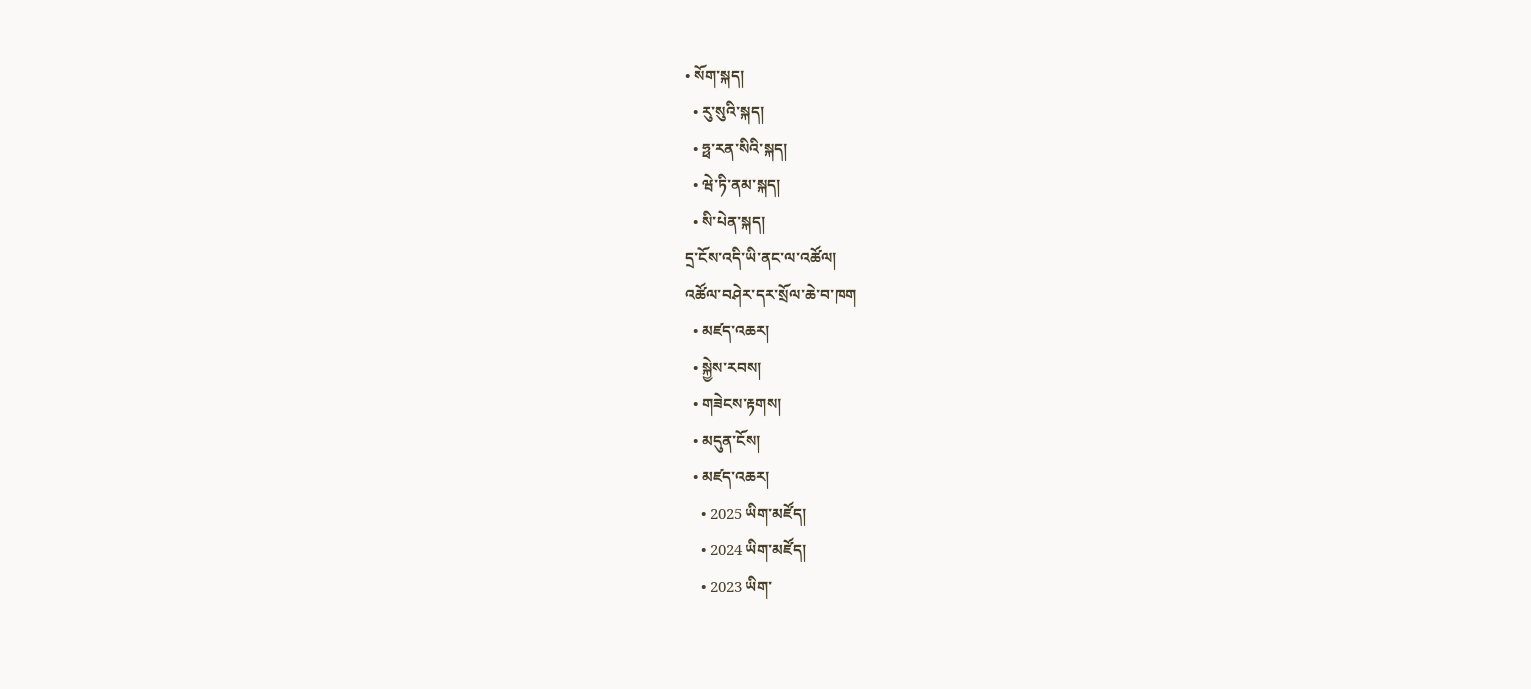• སོག་སྐད།
  • རུ་སུའི་སྐད།
  • ཧྥ་རན་སིའི་སྐད།
  • ཝེ་ཏི་ནམ་སྐད།
  • སི་པེན་སྐད།
དྲ་ངོས་འདི་ཡི་ནང་ལ་འཚོལ།
འཚོལ་བཤེར་དར་སྲོལ་ཆེ་བ་ཁག
  • མཛད་འཆར།
  • སྐྱེས་རབས།
  • གཟེངས་རྟགས།
  • མདུན་ངོས།
  • མཛད་འཆར།
    • 2025 ཡིག་མཛོད།
    • 2024 ཡིག་མཛོད།
    • 2023 ཡིག་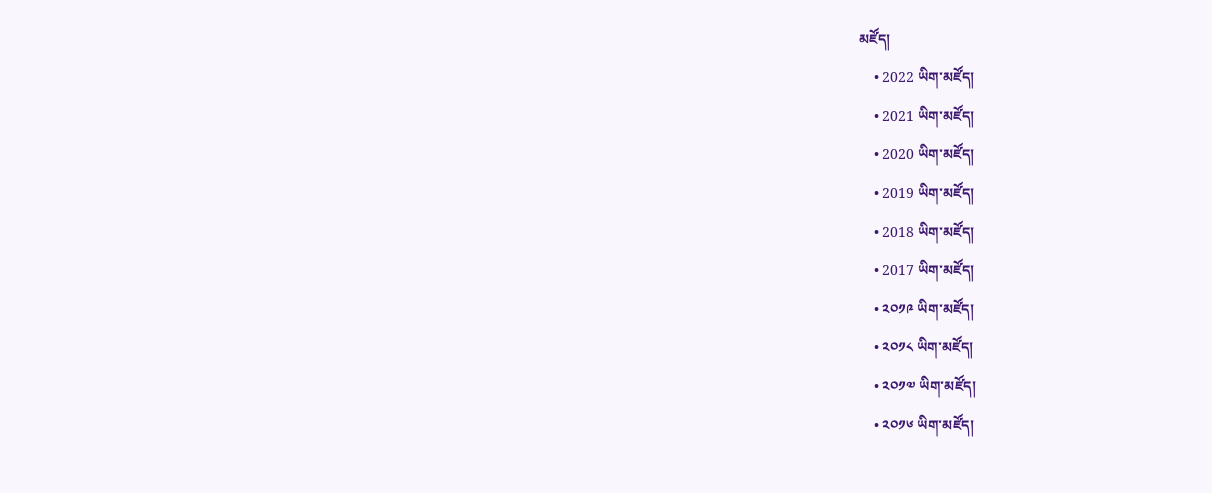མཛོད།
    • 2022 ཡིག་མཛོད།
    • 2021 ཡིག་མཛོད།
    • 2020 ཡིག་མཛོད།
    • 2019 ཡིག་མཛོད།
    • 2018 ཡིག་མཛོད།
    • 2017 ཡིག་མཛོད།
    • ༢༠༡༩ ཡིག་མཛོད།
    • ༢༠༡༨ ཡིག་མཛོད།
    • ༢༠༡༧ ཡིག་མཛོད།
    • ༢༠༡༦ ཡིག་མཛོད།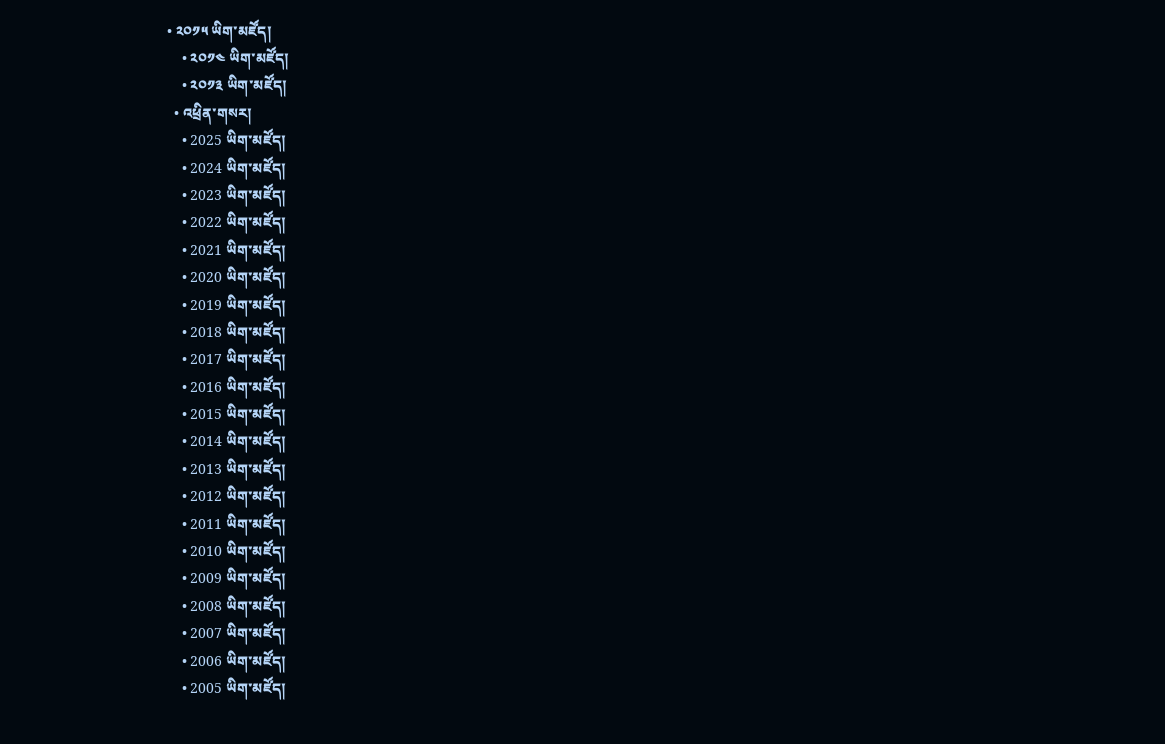• ༢༠༡༥ ཡིག་མཛོད།
    • ༢༠༡༤ ཡིག་མཛོད།
    • ༢༠༡༣ ཡིག་མཛོད།
  • འཕྲིན་གསར།
    • 2025 ཡིག་མཛོད།
    • 2024 ཡིག་མཛོད།
    • 2023 ཡིག་མཛོད།
    • 2022 ཡིག་མཛོད།
    • 2021 ཡིག་མཛོད།
    • 2020 ཡིག་མཛོད།
    • 2019 ཡིག་མཛོད།
    • 2018 ཡིག་མཛོད།
    • 2017 ཡིག་མཛོད།
    • 2016 ཡིག་མཛོད།
    • 2015 ཡིག་མཛོད།
    • 2014 ཡིག་མཛོད།
    • 2013 ཡིག་མཛོད།
    • 2012 ཡིག་མཛོད།
    • 2011 ཡིག་མཛོད།
    • 2010 ཡིག་མཛོད།
    • 2009 ཡིག་མཛོད།
    • 2008 ཡིག་མཛོད།
    • 2007 ཡིག་མཛོད།
    • 2006 ཡིག་མཛོད།
    • 2005 ཡིག་མཛོད།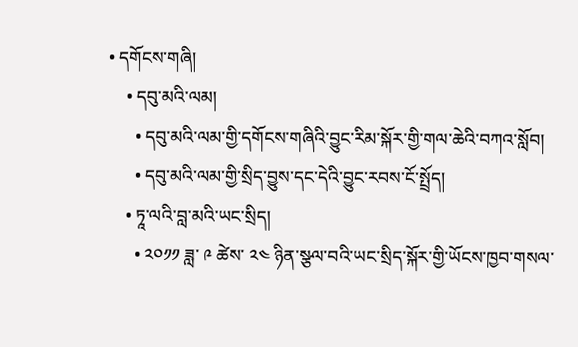• དགོངས་གཞི།
    • དབུ་མའི་ལམ།
      • དབུ་མའི་ལམ་གྱི་དགོངས་གཞིའི་བྱུང་རིམ་སྐོར་གྱི་གལ་ཆེའི་བཀའ་སློབ།
      • དབུ་མའི་ལམ་གྱི་སྲིད་བྱུས་དང་དེའི་བྱུང་རབས་ངོ་སྤྲོད།
    • ཏཱ་ལའི་བླ་མའི་ཡང་སྲིད།
      • ༢༠༡༡ ཟླ་ ༩ ཚེས་ ༢༤ ཉིན་སྩལ་བའི་ཡང་སྲིད་སྐོར་གྱི་ཡོངས་ཁྱབ་གསལ་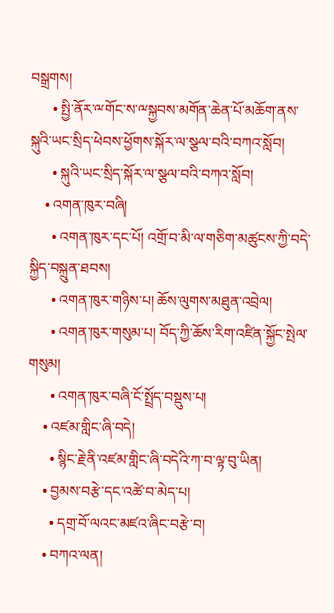བསྒྲགས།
      • སྤྱི་ནོར་ྋགོང་ས་ྋསྐྱབས་མགོན་ཆེན་པོ་མཆོག་ནས་སྐུའི་ཡང་སྲིད་ཕེབས་ཕྱོགས་སྐོར་ལ་སྩལ་བའི་བཀའ་སློབ།
      • སྐུའི་ཡང་སྲིད་སྐོར་ལ་སྩལ་བའི་བཀའ་སློབ།
    • འགན་ཁུར་བཞི།
      • འགན་ཁུར་དང་པོ། འགྲོ་བ་མི་ལ་གཅིག་མཚུངས་ཀྱི་བདེ་སྐྱིད་བསྐྲུན་ཐབས།
      • འགན་ཁུར་གཉིས་པ། ཆོས་ལུགས་མཐུན་འབྲེལ།
      • འགན་ཁུར་གསུམ་པ། བོད་ཀྱི་ཆོས་རིག་འཛིན་སྐྱོང་སྤེལ་གསུམ།
      • འགན་ཁུར་བཞི་ངོ་སྤྲོད་བསྡུས་པ།
    • འཛམ་གླིང་ཞི་བདེ།
      • སྙིང་རྗེ་ནི་འཛམ་གླིང་ཞི་བདེའི་ཀ་བ་ལྟ་བུ་ཡིན།
    • བྱམས་བརྩེ་དང་འཚེ་བ་མེད་པ།
      • དགྲ་བོ་ལའང་མཛའ་ཞིང་བརྩེ་བ།
    • བཀའ་ལན།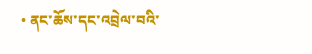• ནང་ཆོས་དང་འབྲེལ་བའི་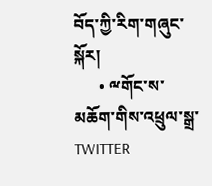བོད་ཀྱི་རིག་གཞུང་སྐོར།
      • ྋགོང་ས་མཆོག་གིས་འཕྲུལ་སྒྲ་TWITTER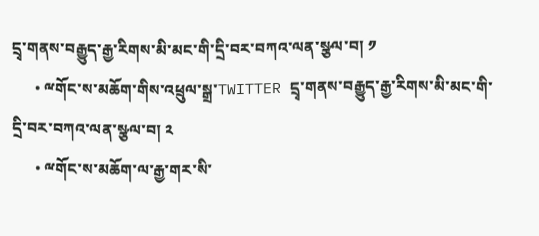དྲྭ་གནས་བརྒྱུད་རྒྱ་རིགས་མི་མང་གི་དྲི་བར་བཀའ་ལན་སྩལ་བ། ༡
      • ྋགོང་ས་མཆོག་གིས་འཕྲུལ་སྒྲ་TWITTER དྲྭ་གནས་བརྒྱུད་རྒྱ་རིགས་མི་མང་གི་དྲི་བར་བཀའ་ལན་སྩལ་བ། ༢
      • ྋགོང་ས་མཆོག་ལ་རྒྱ་གར་སི་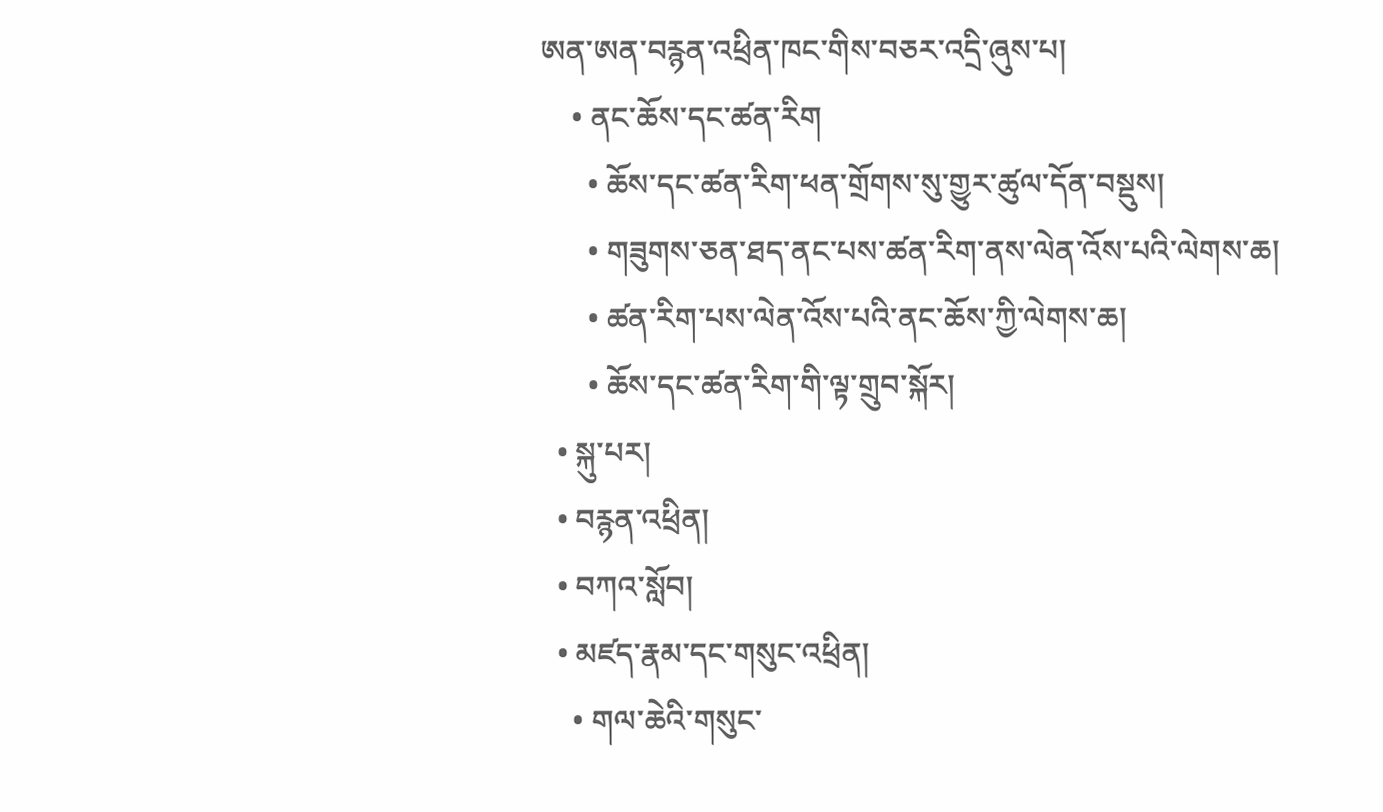ཨན་ཨན་བརྙན་འཕྲིན་ཁང་གིས་བཅར་འདྲི་ཞུས་པ།
    • ནང་ཆོས་དང་ཚན་རིག
      • ཆོས་དང་ཚན་རིག་ཕན་གྲོགས་སུ་གྱུར་ཚུལ་དོན་བསྡུས།
      • གཟུགས་ཅན་ཐད་ནང་པས་ཚན་རིག་ནས་ལེན་འོས་པའི་ལེགས་ཆ།
      • ཚན་རིག་པས་ལེན་འོས་པའི་ནང་ཆོས་ཀྱི་ལེགས་ཆ།
      • ཆོས་དང་ཚན་རིག་གི་ལྟ་གྲུབ་སྐོར།
  • སྐུ་པར།
  • བརྙན་འཕྲིན།
  • བཀའ་སློབ།
  • མཛད་རྣམ་དང་གསུང་འཕྲིན།
    • གལ་ཆེའི་གསུང་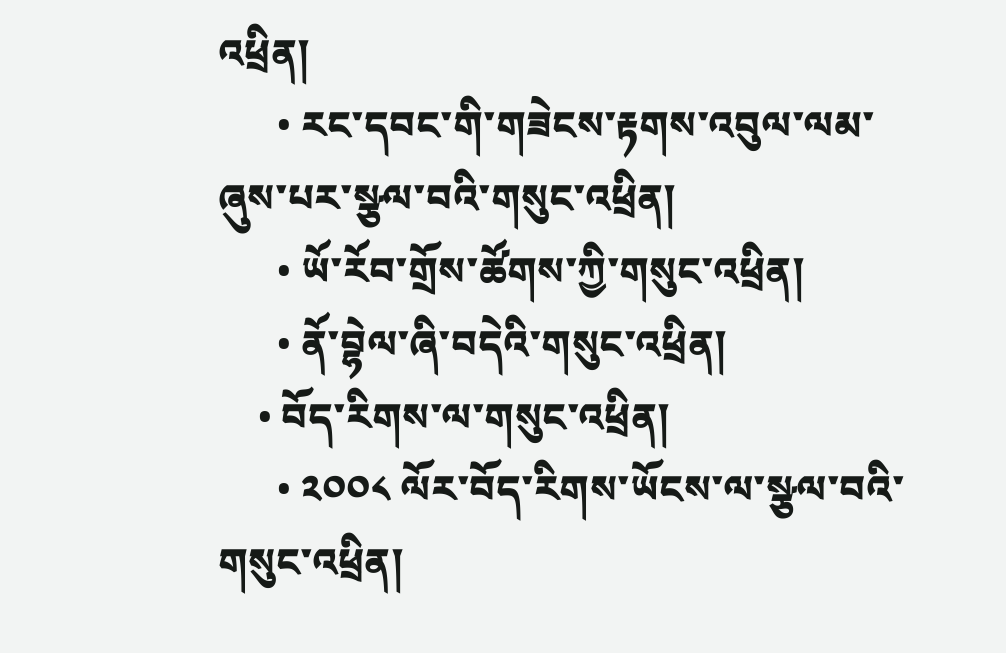འཕྲིན།
      • རང་དབང་གི་གཟེངས་རྟགས་འབུལ་ལམ་ཞུས་པར་སྩལ་བའི་གསུང་འཕྲིན།
      • ཡོ་རོབ་གྲོས་ཚོགས་ཀྱི་གསུང་འཕྲིན།
      • ནོ་བྷེལ་ཞི་བདེའི་གསུང་འཕྲིན།
    • བོད་རིགས་ལ་གསུང་འཕྲིན།
      • ༢༠༠༨ ལོར་བོད་རིགས་ཡོངས་ལ་སྩལ་བའི་གསུང་འཕྲིན།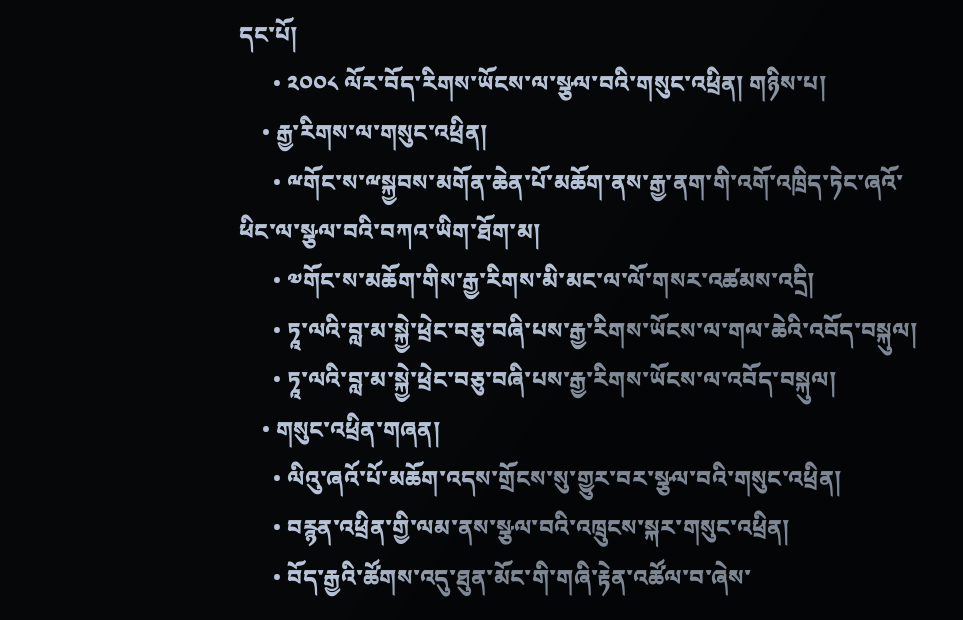དང་པོ།
      • ༢༠༠༨ ལོར་བོད་རིགས་ཡོངས་ལ་སྩལ་བའི་གསུང་འཕྲིན། གཉིས་པ།
    • རྒྱ་རིགས་ལ་གསུང་འཕྲིན།
      • ྋགོང་ས་ྋསྐྱབས་མགོན་ཆེན་པོ་མཆོག་ནས་རྒྱ་ནག་གི་འགོ་འཁྲིད་ཏེང་ཞའོ་ཕིང་ལ་སྩལ་བའི་བཀའ་ཡིག་ཐོག་མ།
      • ༧གོང་ས་མཆོག་གིས་རྒྱ་རིགས་མི་མང་ལ་ལོ་གསར་འཚམས་འདྲི།
      • ཏཱ་ལའི་བླ་མ་སྐྱེ་ཕྲེང་བཅུ་བཞི་པས་རྒྱ་རིགས་ཡོངས་ལ་གལ་ཆེའི་འབོད་བསྐུལ།
      • ཏཱ་ལའི་བླ་མ་སྐྱེ་ཕྲེང་བཅུ་བཞི་པས་རྒྱ་རིགས་ཡོངས་ལ་འབོད་བསྐུལ།
    • གསུང་འཕྲིན་གཞན།
      • ལིའུ་ཞའོ་པོ་མཆོག་འདས་གྲོངས་སུ་གྱུར་བར་སྩལ་བའི་གསུང་འཕྲིན།
      • བརྙན་འཕྲིན་གྱི་ལམ་ནས་སྩལ་བའི་འཁྲུངས་སྐར་གསུང་འཕྲིན།
      • བོད་རྒྱའི་ཚོགས་འདུ་ཐུན་མོང་གི་གཞི་རྟེན་འཚོལ་བ་ཞེས་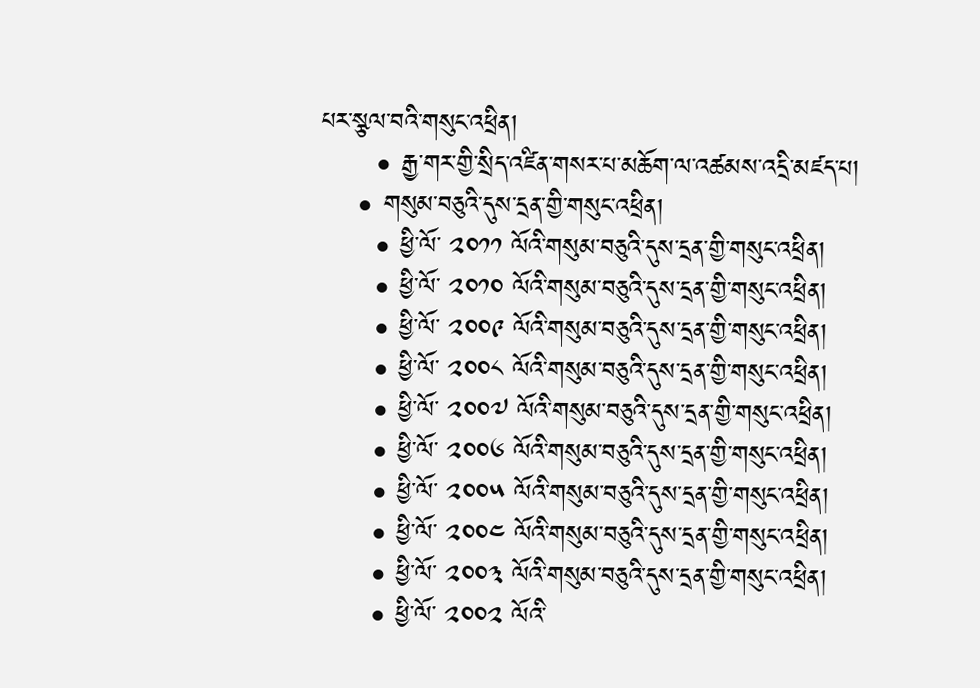པར་སྩལ་བའི་གསུང་འཕྲིན།
      • རྒྱ་གར་གྱི་སྲིད་འཛིན་གསར་པ་མཆོག་ལ་འཚམས་འདྲི་མཛད་པ།
    • གསུམ་བཅུའི་དུས་དྲན་གྱི་གསུང་འཕྲིན།
      • ཕྱི་ལོ་ ༢༠༡༡ ལོའི་གསུམ་བཅུའི་དུས་དྲན་གྱི་གསུང་འཕྲིན།
      • ཕྱི་ལོ་ ༢༠༡༠ ལོའི་གསུམ་བཅུའི་དུས་དྲན་གྱི་གསུང་འཕྲིན།
      • ཕྱི་ལོ་ ༢༠༠༩ ལོའི་གསུམ་བཅུའི་དུས་དྲན་གྱི་གསུང་འཕྲིན།
      • ཕྱི་ལོ་ ༢༠༠༨ ལོའི་གསུམ་བཅུའི་དུས་དྲན་གྱི་གསུང་འཕྲིན།
      • ཕྱི་ལོ་ ༢༠༠༧ ལོའི་གསུམ་བཅུའི་དུས་དྲན་གྱི་གསུང་འཕྲིན།
      • ཕྱི་ལོ་ ༢༠༠༦ ལོའི་གསུམ་བཅུའི་དུས་དྲན་གྱི་གསུང་འཕྲིན།
      • ཕྱི་ལོ་ ༢༠༠༥ ལོའི་གསུམ་བཅུའི་དུས་དྲན་གྱི་གསུང་འཕྲིན།
      • ཕྱི་ལོ་ ༢༠༠༤ ལོའི་གསུམ་བཅུའི་དུས་དྲན་གྱི་གསུང་འཕྲིན།
      • ཕྱི་ལོ་ ༢༠༠༣ ལོའི་གསུམ་བཅུའི་དུས་དྲན་གྱི་གསུང་འཕྲིན།
      • ཕྱི་ལོ་ ༢༠༠༢ ལོའི་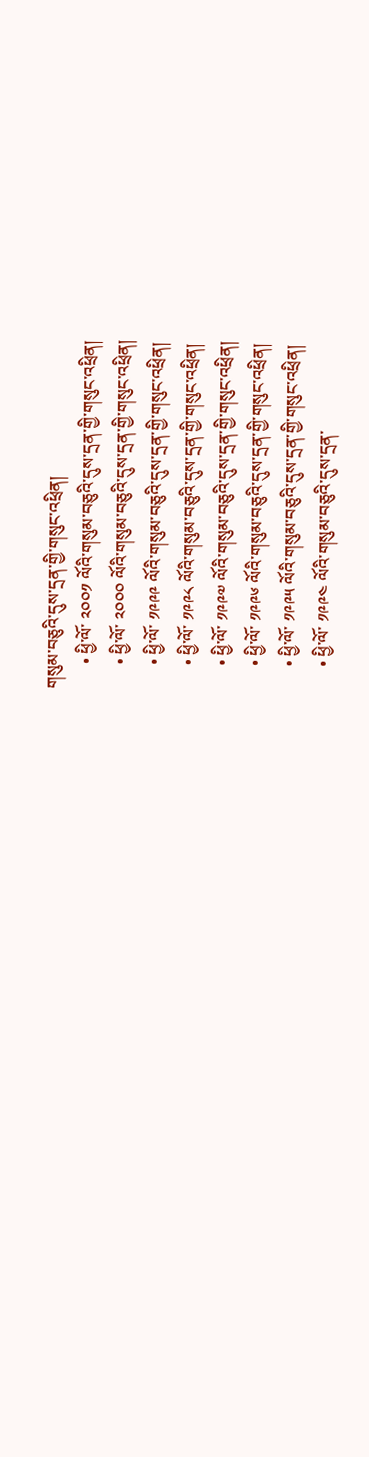གསུམ་བཅུའི་དུས་དྲན་གྱི་གསུང་འཕྲིན།
      • ཕྱི་ལོ་ ༢༠༠༡ ལོའི་གསུམ་བཅུའི་དུས་དྲན་གྱི་གསུང་འཕྲིན།
      • ཕྱི་ལོ་ ༢༠༠༠ ལོའི་གསུམ་བཅུའི་དུས་དྲན་གྱི་གསུང་འཕྲིན།
      • ཕྱི་ལོ་ ༡༩༩༩ ལོའི་གསུམ་བཅུའི་དུས་དྲན་གྱི་གསུང་འཕྲིན།
      • ཕྱི་ལོ་ ༡༩༩༨ ལོའི་གསུམ་བཅུའི་དུས་དྲན་གྱི་གསུང་འཕྲིན།
      • ཕྱི་ལོ་ ༡༩༩༧ ལོའི་གསུམ་བཅུའི་དུས་དྲན་གྱི་གསུང་འཕྲིན།
      • ཕྱི་ལོ་ ༡༩༩༦ ལོའི་གསུམ་བཅུའི་དུས་དྲན་གྱི་གསུང་འཕྲིན།
      • ཕྱི་ལོ་ ༡༩༩༥ ལོའི་གསུམ་བཅུའི་དུས་དྲན་གྱི་གསུང་འཕྲིན།
      • ཕྱི་ལོ་ ༡༩༩༤ ལོའི་གསུམ་བཅུའི་དུས་དྲན་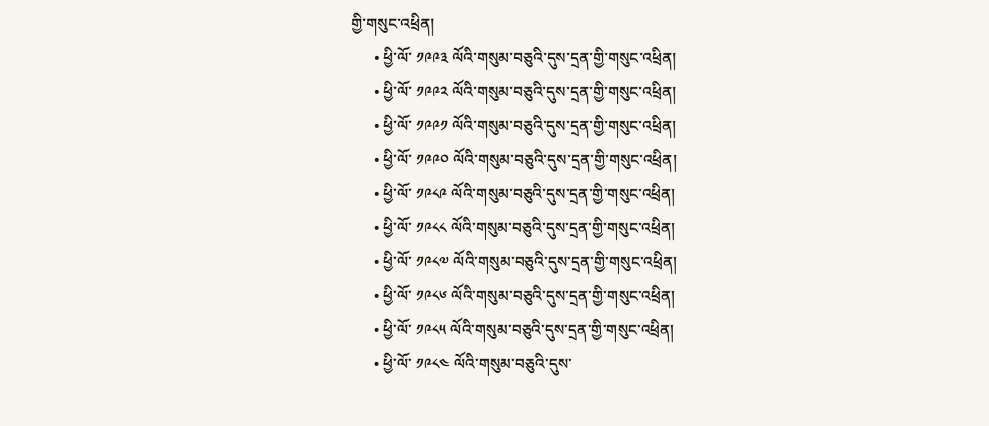གྱི་གསུང་འཕྲིན།
      • ཕྱི་ལོ་ ༡༩༩༣ ལོའི་གསུམ་བཅུའི་དུས་དྲན་གྱི་གསུང་འཕྲིན།
      • ཕྱི་ལོ་ ༡༩༩༢ ལོའི་གསུམ་བཅུའི་དུས་དྲན་གྱི་གསུང་འཕྲིན།
      • ཕྱི་ལོ་ ༡༩༩༡ ལོའི་གསུམ་བཅུའི་དུས་དྲན་གྱི་གསུང་འཕྲིན།
      • ཕྱི་ལོ་ ༡༩༩༠ ལོའི་གསུམ་བཅུའི་དུས་དྲན་གྱི་གསུང་འཕྲིན།
      • ཕྱི་ལོ་ ༡༩༨༩ ལོའི་གསུམ་བཅུའི་དུས་དྲན་གྱི་གསུང་འཕྲིན།
      • ཕྱི་ལོ་ ༡༩༨༨ ལོའི་གསུམ་བཅུའི་དུས་དྲན་གྱི་གསུང་འཕྲིན།
      • ཕྱི་ལོ་ ༡༩༨༧ ལོའི་གསུམ་བཅུའི་དུས་དྲན་གྱི་གསུང་འཕྲིན།
      • ཕྱི་ལོ་ ༡༩༨༦ ལོའི་གསུམ་བཅུའི་དུས་དྲན་གྱི་གསུང་འཕྲིན།
      • ཕྱི་ལོ་ ༡༩༨༥ ལོའི་གསུམ་བཅུའི་དུས་དྲན་གྱི་གསུང་འཕྲིན།
      • ཕྱི་ལོ་ ༡༩༨༤ ལོའི་གསུམ་བཅུའི་དུས་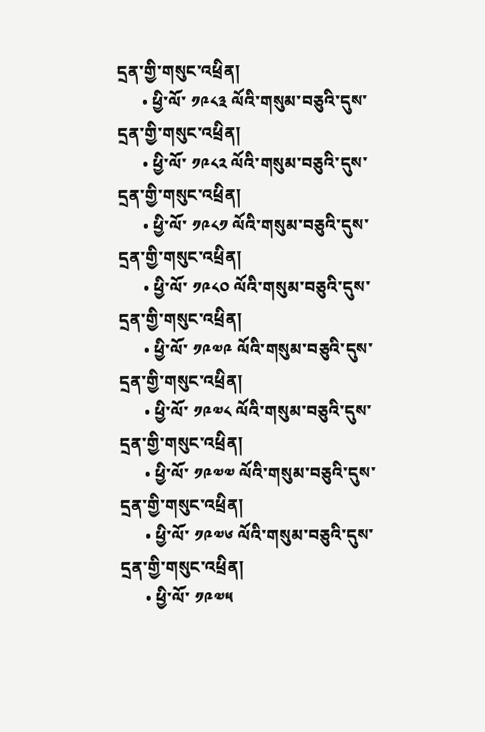དྲན་གྱི་གསུང་འཕྲིན།
      • ཕྱི་ལོ་ ༡༩༨༣ ལོའི་གསུམ་བཅུའི་དུས་དྲན་གྱི་གསུང་འཕྲིན།
      • ཕྱི་ལོ་ ༡༩༨༢ ལོའི་གསུམ་བཅུའི་དུས་དྲན་གྱི་གསུང་འཕྲིན།
      • ཕྱི་ལོ་ ༡༩༨༡ ལོའི་གསུམ་བཅུའི་དུས་དྲན་གྱི་གསུང་འཕྲིན།
      • ཕྱི་ལོ་ ༡༩༨༠ ལོའི་གསུམ་བཅུའི་དུས་དྲན་གྱི་གསུང་འཕྲིན།
      • ཕྱི་ལོ་ ༡༩༧༩ ལོའི་གསུམ་བཅུའི་དུས་དྲན་གྱི་གསུང་འཕྲིན།
      • ཕྱི་ལོ་ ༡༩༧༨ ལོའི་གསུམ་བཅུའི་དུས་དྲན་གྱི་གསུང་འཕྲིན།
      • ཕྱི་ལོ་ ༡༩༧༧ ལོའི་གསུམ་བཅུའི་དུས་དྲན་གྱི་གསུང་འཕྲིན།
      • ཕྱི་ལོ་ ༡༩༧༦ ལོའི་གསུམ་བཅུའི་དུས་དྲན་གྱི་གསུང་འཕྲིན།
      • ཕྱི་ལོ་ ༡༩༧༥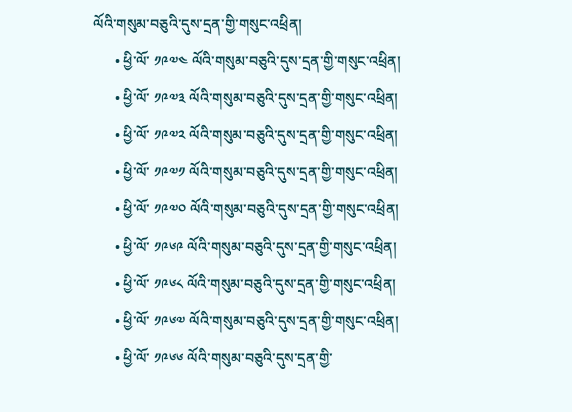ལོའི་གསུམ་བཅུའི་དུས་དྲན་གྱི་གསུང་འཕྲིན།
      • ཕྱི་ལོ་ ༡༩༧༤ ལོའི་གསུམ་བཅུའི་དུས་དྲན་གྱི་གསུང་འཕྲིན།
      • ཕྱི་ལོ་ ༡༩༧༣ ལོའི་གསུམ་བཅུའི་དུས་དྲན་གྱི་གསུང་འཕྲིན།
      • ཕྱི་ལོ་ ༡༩༧༢ ལོའི་གསུམ་བཅུའི་དུས་དྲན་གྱི་གསུང་འཕྲིན།
      • ཕྱི་ལོ་ ༡༩༧༡ ལོའི་གསུམ་བཅུའི་དུས་དྲན་གྱི་གསུང་འཕྲིན།
      • ཕྱི་ལོ་ ༡༩༧༠ ལོའི་གསུམ་བཅུའི་དུས་དྲན་གྱི་གསུང་འཕྲིན།
      • ཕྱི་ལོ་ ༡༩༦༩ ལོའི་གསུམ་བཅུའི་དུས་དྲན་གྱི་གསུང་འཕྲིན།
      • ཕྱི་ལོ་ ༡༩༦༨ ལོའི་གསུམ་བཅུའི་དུས་དྲན་གྱི་གསུང་འཕྲིན།
      • ཕྱི་ལོ་ ༡༩༦༧ ལོའི་གསུམ་བཅུའི་དུས་དྲན་གྱི་གསུང་འཕྲིན།
      • ཕྱི་ལོ་ ༡༩༦༦ ལོའི་གསུམ་བཅུའི་དུས་དྲན་གྱི་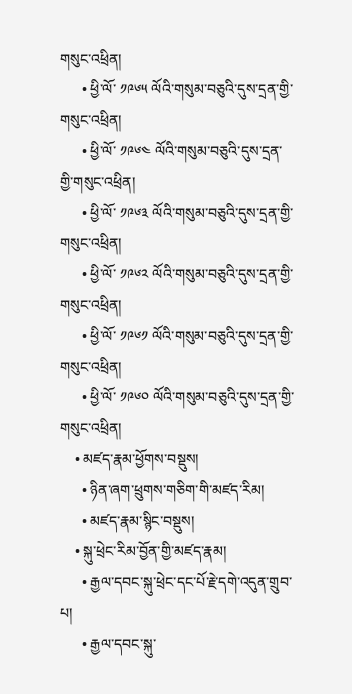གསུང་འཕྲིན།
      • ཕྱི་ལོ་ ༡༩༦༥ ལོའི་གསུམ་བཅུའི་དུས་དྲན་གྱི་གསུང་འཕྲིན།
      • ཕྱི་ལོ་ ༡༩༦༤ ལོའི་གསུམ་བཅུའི་དུས་དྲན་གྱི་གསུང་འཕྲིན།
      • ཕྱི་ལོ་ ༡༩༦༣ ལོའི་གསུམ་བཅུའི་དུས་དྲན་གྱི་གསུང་འཕྲིན།
      • ཕྱི་ལོ་ ༡༩༦༢ ལོའི་གསུམ་བཅུའི་དུས་དྲན་གྱི་གསུང་འཕྲིན།
      • ཕྱི་ལོ་ ༡༩༦༡ ལོའི་གསུམ་བཅུའི་དུས་དྲན་གྱི་གསུང་འཕྲིན།
      • ཕྱི་ལོ་ ༡༩༦༠ ལོའི་གསུམ་བཅུའི་དུས་དྲན་གྱི་གསུང་འཕྲིན།
    • མཛད་རྣམ་ཕྱོགས་བསྡུས།
      • ཉིན་ཞག་ཕྲུགས་གཅིག་གི་མཛད་རིམ།
      • མཛད་རྣམ་སྙིང་བསྡུས།
    • སྐུ་ཕྲེང་རིམ་བྱོན་གྱི་མཛད་རྣམ།
      • རྒྱལ་དབང་སྐུ་ཕྲེང་དང་པོ་རྗེ་དགེ་འདུན་གྲུབ་པ།
      • རྒྱལ་དབང་སྐུ་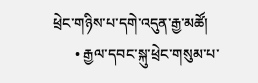ཕྲེང་གཉིས་པ་དགེ་འདུན་རྒྱ་མཚོ།
      • རྒྱལ་དབང་སྐུ་ཕྲེང་གསུམ་པ་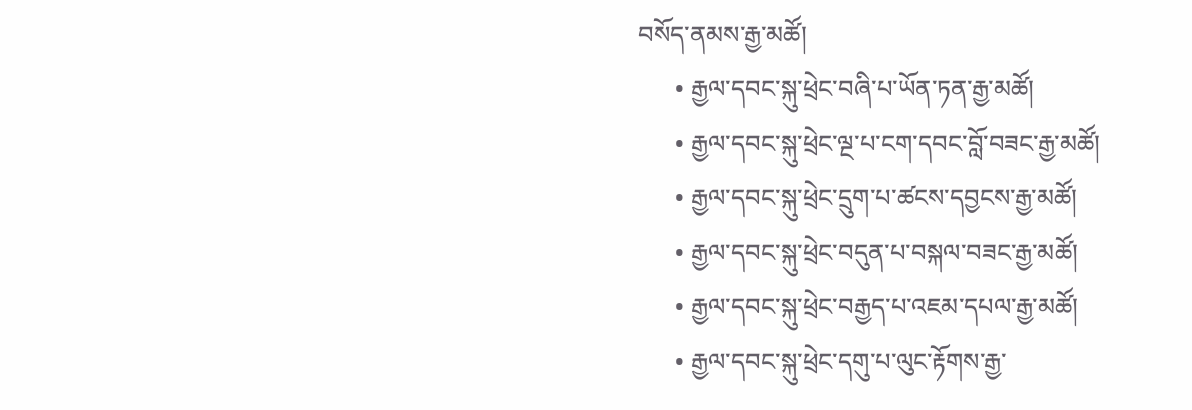བསོད་ནམས་རྒྱ་མཚོ།
      • རྒྱལ་དབང་སྐུ་ཕྲེང་བཞི་པ་ཡོན་ཏན་རྒྱ་མཚོ།
      • རྒྱལ་དབང་སྐུ་ཕྲེང་ལྔ་པ་ངག་དབང་བློ་བཟང་རྒྱ་མཚོ།
      • རྒྱལ་དབང་སྐུ་ཕྲེང་དྲུག་པ་ཚངས་དབྱངས་རྒྱ་མཚོ།
      • རྒྱལ་དབང་སྐུ་ཕྲེང་བདུན་པ་བསྐལ་བཟང་རྒྱ་མཚོ།
      • རྒྱལ་དབང་སྐུ་ཕྲེང་བརྒྱད་པ་འཇམ་དཔལ་རྒྱ་མཚོ།
      • རྒྱལ་དབང་སྐུ་ཕྲེང་དགུ་པ་ལུང་རྟོགས་རྒྱ་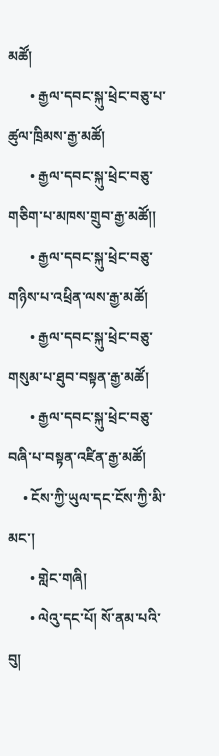མཚོ།
      • རྒྱལ་དབང་སྐུ་ཕྲེང་བཅུ་པ་ཚུལ་ཁྲིམས་རྒྱ་མཚོ།
      • རྒྱལ་དབང་སྐུ་ཕྲེང་བཅུ་གཅིག་པ་མཁས་གྲུབ་རྒྱ་མཚོ།།
      • རྒྱལ་དབང་སྐུ་ཕྲེང་བཅུ་གཉིས་པ་འཕྲིན་ལས་རྒྱ་མཚོ།
      • རྒྱལ་དབང་སྐུ་ཕྲེང་བཅུ་གསུམ་པ་ཐུབ་བསྟན་རྒྱ་མཚོ།
      • རྒྱལ་དབང་སྐུ་ཕྲེང་བཅུ་བཞི་པ་བསྟན་འཛིན་རྒྱ་མཚོ།
    • ངོས་ཀྱི་ཡུལ་དང་ངོས་ཀྱི་མི་མང་།
      • གླེང་གཞི།
      • ལེའུ་དང་པོ། སོ་ནམ་པའི་བུ།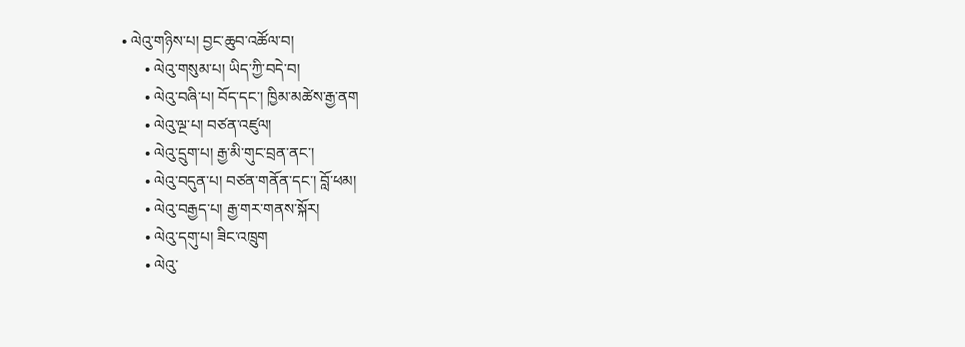• ལེའུ་གཉིས་པ། བྱང་ཆུབ་འཚོལ་བ།
      • ལེའུ་གསུམ་པ། ཡིད་ཀྱི་བདེ་བ།
      • ལེའུ་བཞི་པ། བོད་དང་། ཁྱིམ་མཚེས་རྒྱ་ནག
      • ལེའུ་ལྔ་པ། བཙན་འཛུལ།
      • ལེའུ་དྲུག་པ། རྒྱ་མི་གུང་བྲན་ནང་།
      • ལེའུ་བདུན་པ། བཙན་གནོན་དང་། བློ་ཕམ།
      • ལེའུ་བརྒྱད་པ། རྒྱ་གར་གནས་སྐོར།
      • ལེའུ་དགུ་པ། ཟིང་འཁྲུག
      • ལེའུ་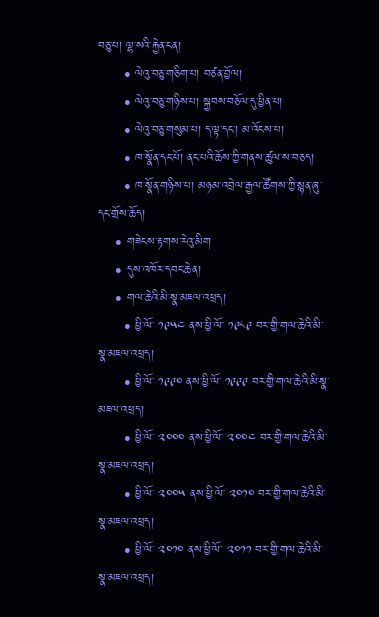བཅུ་པ། ལྷ་སའི་རྐྱེན་ངན།
      • ལེའུ་བཅུ་གཅིག་པ། བཙན་བྱོལ།
      • ལེའུ་བཅུ་གཉིས་པ། སྐྱབས་བཅོལ་དུ་ཕྱིན་པ།
      • ལེའུ་བཅུ་གསུམ་པ། ད་ལྟ་དང་། མ་འོངས་པ།
      • ཁ་སྣོན་དང་པོ། ནང་པའི་ཆོས་ཀྱི་གནས་ཚུལ་ས་བཅད།
      • ཁ་སྣོན་གཉིས་པ། མཉམ་འབྲེལ་རྒྱལ་ཚོགས་ཀྱི་སྙན་ཞུ་དང་གྲོས་ཆོད།
    • གཟེངས་རྟགས་རེའུ་མིག
    • དུས་འཁོར་དབང་ཆེན།
    • གལ་ཆེའི་མི་སྣ་མཇལ་འཕྲད།
      • ཕྱི་ལོ་ ༡༩༥༤ ནས་ཕྱི་ལོ་ ༡༩༨༩ བར་གྱི་གལ་ཆེའི་མི་སྣ་མཇལ་འཕྲད།
      • ཕྱི་ལོ་ ༡༩༩༠ ནས་ཕྱི་ལོ་ ༡༩༩༩ བར་གྱི་གལ་ཆེའི་མི་སྣ་མཇལ་འཕྲད།
      • ཕྱི་ལོ་ ༢༠༠༠ ནས་ཕྱི་ལོ་ ༢༠༠༤ བར་གྱི་གལ་ཆེའི་མི་སྣ་མཇལ་འཕྲད།
      • ཕྱི་ལོ་ ༢༠༠༥ ནས་ཕྱི་ལོ་ ༢༠༡༠ བར་གྱི་གལ་ཆེའི་མི་སྣ་མཇལ་འཕྲད།
      • ཕྱི་ལོ་ ༢༠༡༠ ནས་ཕྱི་ལོ་ ༢༠༡༡ བར་གྱི་གལ་ཆེའི་མི་སྣ་མཇལ་འཕྲད།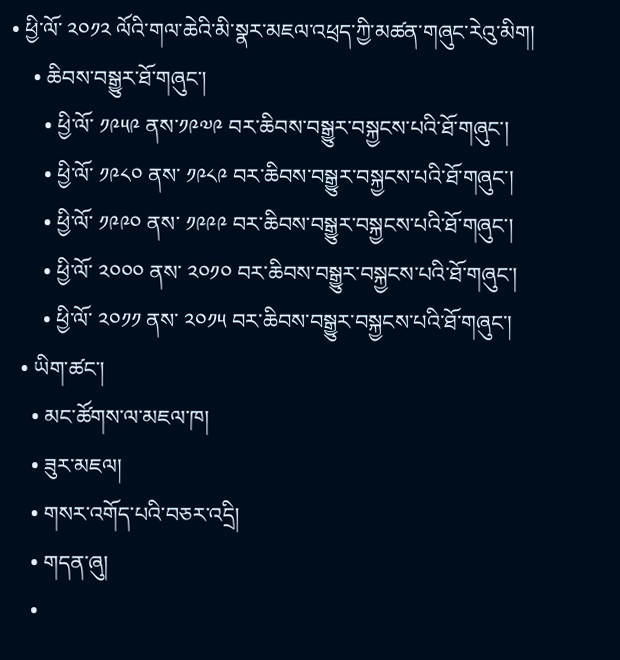• ཕྱི་ལོ་ ༢༠༡༢ ལོའི་གལ་ཆེའི་མི་སྣར་མཇལ་འཕྲད་ཀྱི་མཚན་གཞུང་རེའུ་མིག།
    • ཆིབས་བསྒྱུར་ཐོ་གཞུང་།
      • ཕྱི་ལོ་ ༡༩༥༩ ནས་༡༩༧༩ བར་ཆིབས་བསྒྱུར་བསྐྱངས་པའི་ཐོ་གཞུང་།
      • ཕྱི་ལོ་ ༡༩༨༠ ནས་ ༡༩༨༩ བར་ཆིབས་བསྒྱུར་བསྐྱངས་པའི་ཐོ་གཞུང་།
      • ཕྱི་ལོ་ ༡༩༩༠ ནས་ ༡༩༩༩ བར་ཆིབས་བསྒྱུར་བསྐྱངས་པའི་ཐོ་གཞུང་།
      • ཕྱི་ལོ་ ༢༠༠༠ ནས་ ༢༠༡༠ བར་ཆིབས་བསྒྱུར་བསྐྱངས་པའི་ཐོ་གཞུང་།
      • ཕྱི་ལོ་ ༢༠༡༡ ནས་ ༢༠༡༥ བར་ཆིབས་བསྒྱུར་བསྐྱངས་པའི་ཐོ་གཞུང་།
  • ཡིག་ཚང་།
    • མང་ཚོགས་ལ་མཇལ་ཁ།
    • ཟུར་མཇལ།
    • གསར་འགོད་པའི་བཅར་འདྲི།
    • གདན་ཞུ།
    •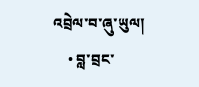འབྲེལ་བ་ཞུ་ཡུལ།
    • བླ་བྲང་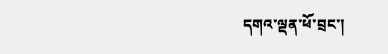དགའ་ལྡན་ཕོ་བྲང་།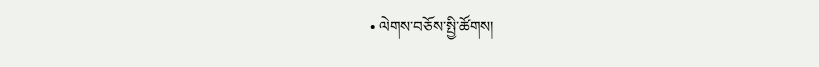• ལེགས་བཅོས་སྤྱི་ཚོགས།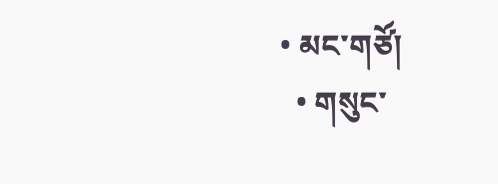• མང་གཙོ།
  • གསུང་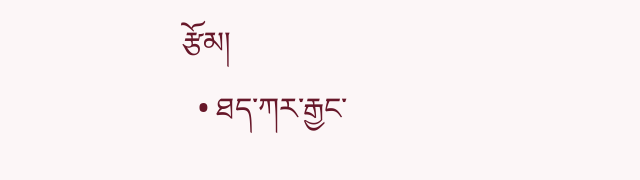རྩོམ།
  • ཐད་ཀར་རྒྱང་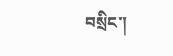བསྲིང་།